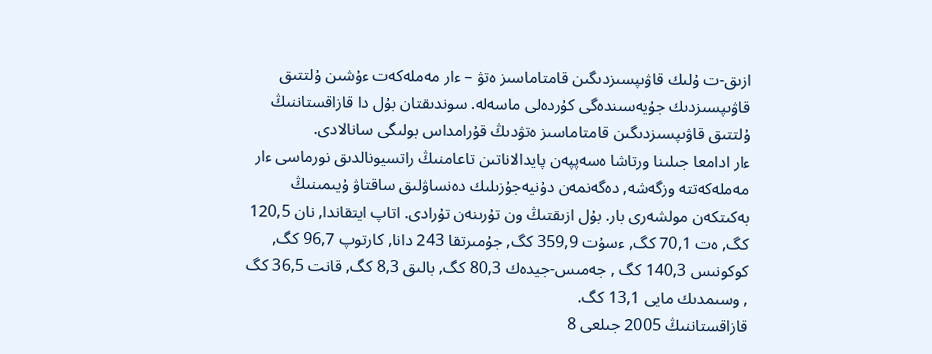ازىق-ت ۇلىك قاۋىپسىزدىگىن قامتاماسىز ەتۋ – ءار مەملەكەت ءۇشىن ۇلتتىق قاۋىپسىزدىك جۇيەسىندەگى كۇردەلى ماسەلە. سوندىقتان بۇل دا قازاقستاننىڭ ۇلتتىق قاۋىپسىزدىگىن قامتاماسىز ەتۋدىڭ قۇرامداس بولىگى سانالادى.
ءار ادامعا جىلىنا ورتاشا ەسەپپەن پايدالاناتىن تاعامنىڭ راتسيونالدىق نورماسى ءار مەملەكەتتە وزگەشە, دەگەنمەن دۇنيەجۇزىلىك دەنساۋلىق ساقتاۋ ۇيىمىنىڭ بەكىتكەن مولشەرى بار. بۇل ازىقتىڭ ون تۇرىنەن تۇرادى. اتاپ ايتقاندا, نان 120,5 كگ, ەت 70,1 كگ, ءسۇت 359,9 كگ, جۇمىرتقا 243 دانا, كارتوپ 96,7 كگ, كوكونىس 140,3 كگ , جەمىس-جيدەك 80,3 كگ, بالىق 8,3 كگ, قانت 36,5 كگ , وسىمدىك مايى 13,1 كگ.
قازاقستاننىڭ 2005 جىلعى 8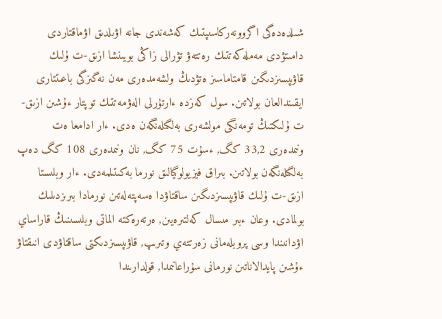شىلدەدەگى اگروونەركاسىپتىك كەشەندى جانە اۋىلدىق اۋماقتاردى دامىتۋدى مەملەكەتتىك رەتتەۋ تۋرالى زاڭى بويىنشا ازىق-ت ۇلىك قاۋىپسىزدىگىن قامتاماسىز ەتۋدىڭ ولشەمدەرى مەن نەگىزگى باعىتتارى ايقىندالعان بولاتىن. سول كەزدە ءارتۇرلى الەۋمەتتىك توپتار ءۇشىن ازىق-ت ۇلىكتىڭ تومەنگى مولشەرى بەلگىلەنگەن ەدى. ءار ادامعا ەت ونىمدەرى 33,2 كگ, ءسۇت 75 كگ, نان ونىمدەرى 108 كگ دەپ بەلگىلەنگەن بولاتىن. بىراق فيزيولوگيالىق نورما بەكىتىلمەدى. ءار وبلىستا ازىق-ت ۇلىك قاۋىپسىزدىگىن ساقتاۋدا ەسەپتەلەتىن نورمادا بىرىزدىلىك بولمادى. وعان ءبىر مىسال كەلتىرەيىن, ەرتەرەكتە الماتى وبلىسىنىڭ قاراساي اۋدانىندا وسى پروبلەمانى زەرتتەي وتىرىپ, قاۋىپسىزدىكتى ساقتاۋدى انىقتاۋ ءۇشىن پايدالاناتىن نورمانى سۇراعانىمدا, قولدارىندا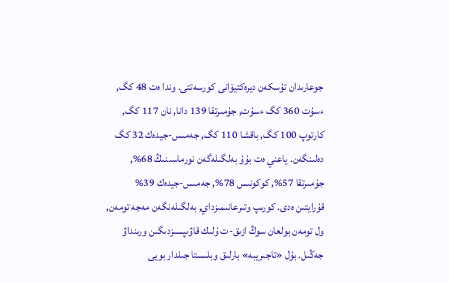جوعارىدان تۇسكەن ديرەكتيۆانى كورسەتتى. وندا ەت 48 كگ, ءسۇت 360 كگ ءسۇت, جۇمىرتقا 139 دانا, نان 117 كگ, كارتوپ 100 كگ, باقشا 110 كگ, جەمىس-جيدەك 32 كگ دەلىنگەن. ياعني ەت بۇۇ بەلگىلەگەن نورماسىنىڭ 68%, جۇمىرتقا 57%, كوكونىس 78%, جەمىس-جيدەك 39% قۇرايتىن ەدى. كورىپ وتىرعانىمىزداي, بەلگىلەنگەن مەجە تومەن, ول تومەن بولعان سوڭ ازىق-ت ۇلىك قاۋىپسىزدىگىن ورىنداۋ جەڭىل. بۇل «تاجىريبە» بارلىق وبلىستا جىلدار بويى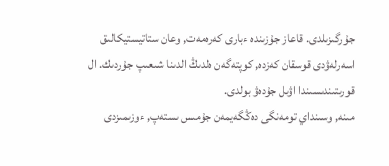جۇرگىزىلدى. قاعاز جۇزىندە ءبارى كەرەمەت, وعان ستاتيستيكالىق اسەرلەۋدى قوسقان كەزدە, كوپتەگەن ەلدىڭ الدىنا شىعىپ جۇردىك. ال قورىتىندىسىندا اۋىل جۇدەۋ بولدى.
مىنە, وسىنداي تومەنگى دەڭگەيمەن جۇمىس ىستەپ, ءوزىمىزدى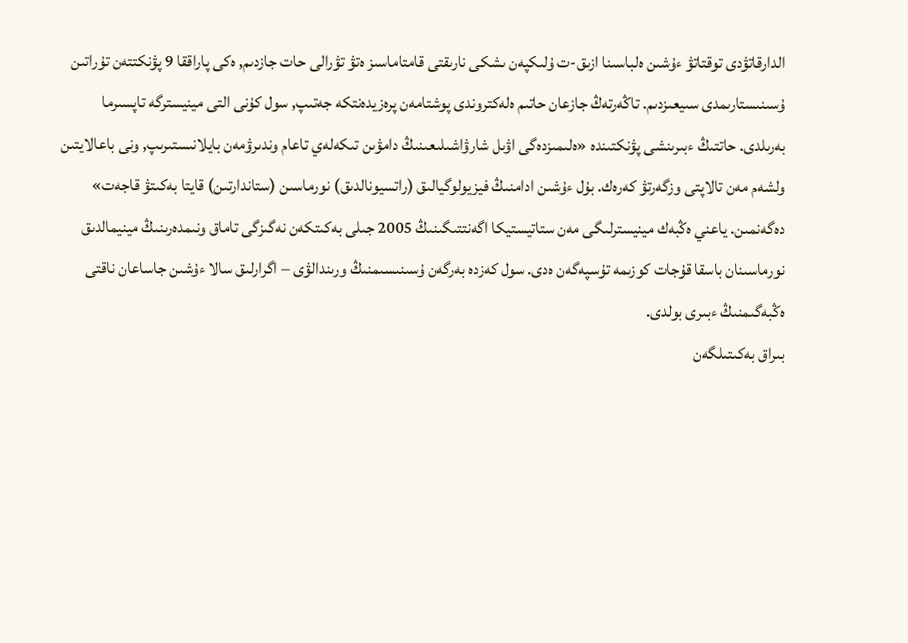الدارقاتۋدى توقتاتۋ ءۇشىن ەلباسىنا ازىق-ت ۇلىكپەن ىشكى نارىقتى قامتاماسىز ەتۋ تۋرالى حات جازدىم, ەكى پاراققا 9 پۋنكتتەن تۇراتىن ۇسىنىستارىمدى سىيعىزدىم. تاڭەرتەڭ جازعان حاتىم ەلەكتروندى پوشتامەن پرەزيدەنتكە جەتىپ, سول كۇنى التى مينيسترگە تاپسىرما بەرىلدى. حاتتىڭ ءبىرىنشى پۋنكتىندە «ەلىمىزدەگى اۋىل شارۋاشىلىعىنىڭ دامۋىن تىكەلەي تاعام وندىرۋمەن بايلانىستىرىپ, ونى باعالايتىن ولشەم مەن تالاپتى وزگەرتۋ كەرەك. بۇل ءۇشىن ادامنىڭ فيزيولوگيالىق (راتسيونالدىق) نورماسىن (ستاندارتىن) قايتا بەكىتۋ قاجەت» دەگەنمىن. ياعني ەڭبەك مينيسترلىگى مەن ستاتيستيكا اگەنتتىگىنىڭ 2005 جىلى بەكىتكەن نەگىزگى تاماق ونىمدەرىنىڭ مينيمالدىق نورماسىنان باسقا قۇجات كوزىمە تۇسپەگەن ەدى. سول كەزدە بەرگەن ۇسىنىسىمنىڭ ورىندالۋى – اگرارلىق سالا ءۇشىن جاساعان ناقتى ەڭبەگىمنىڭ ءبىرى بولدى.
بىراق بەكىتىلگەن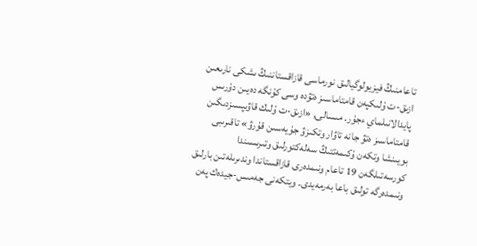تاعامنىڭ فيزيولوگيالىق نورماسى قازاقستاننىڭ ىشكى نارىعىن ازىق-ت ۇلىكپەن قامتاماسىز ەتۋدە وسى كۇنگە دەيىن دۇرىس پايدالانىلماي ءجۇر. مىسالى, «ازىق-ت ۇلىك قاۋىپسىزدىگىن قامتاماسىز ەتۋ جانە تاۋار وتكىزۋ جۇيەسىن قۇرۋ» تاقىرىبى بويىنشا وتكەن ۇكىمەتتىڭ سەلەكتورلىق وتىرىسىندا كورسەتىلگەن 19 تاعام ونىمدەرى قازاقستاندا وندىرىلەتىن بارلىق ونىمدەرگە تولىق باعا بەرمەيدى. ويتكەنى جەمىس-جيدەك پەن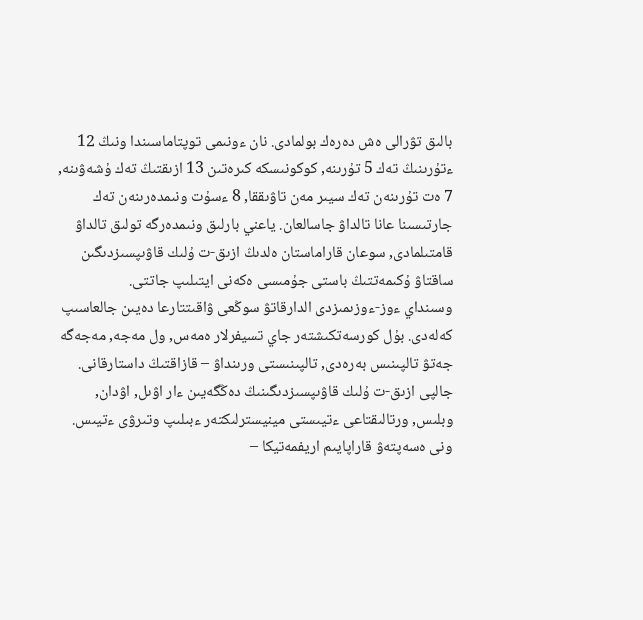بالىق تۋرالى ەش دەرەك بولمادى. نان ءونىمى توپتاماسىندا ونىڭ 12 ءتۇرىنىڭ تەك 5 تۇرىنە, كوكونىسكە كىرەتىن 13 ازىقتىڭ تەك ۇشەۋىنە, 7 ەت تۇرىنەن تەك سيىر مەن تاۋىققا, 8 ءسۇت ونىمدەرىنەن تەك جارتىسىنا عانا تالداۋ جاسالعان. ياعني بارلىق ونىمدەرگە تولىق تالداۋ قامتىلمادى, سوعان قاراماستان ەلدىڭ ازىق-ت ۇلىك قاۋىپسىزدىگىن ساقتاۋ ۇكىمەتتىڭ باستى جۇمىسى ەكەنى ايتىلىپ جاتتى.
وسىنداي ءوز-ءوزىمىزدى الدارقاتۋ سوڭعى ۋاقىتتارعا دەيىن جالعاسىپ كەلەدى. بۇل كورسەتكىشتەر جاي تسيفرلار ەمەس, ول مەجە, مەجەگە جەتۋ تالپىنىس بەرەدى, تالپىنىستى ورىنداۋ – قازاقتىڭ داستارقانى.
جالپى ازىق-ت ۇلىك قاۋىپسىزدىگىنىڭ دەڭگەيىن ءار اۋىل, اۋدان, وبلىس, ورتالىقتاعى ءتيىستى مينيسترلىكتەر ءبىلىپ وتىرۋى ءتيىس. ونى ەسەپتەۋ قاراپايىم اريفمەتيكا –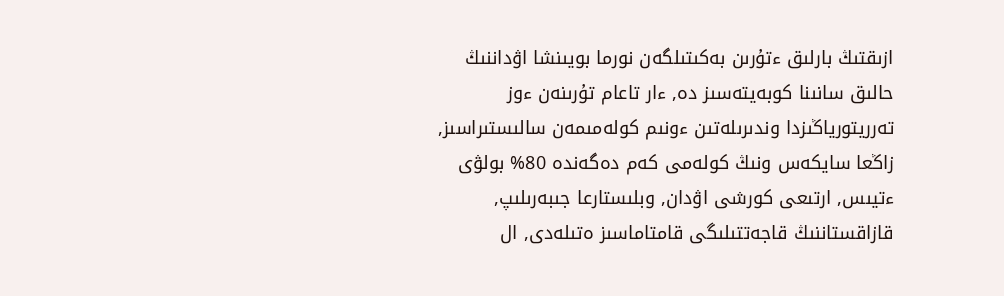ازىقتىڭ بارلىق ءتۇرىن بەكىتىلگەن نورما بويىنشا اۋداننىڭ حالىق سانىنا كوبەيتەسىز دە, ءار تاعام تۇرىنەن ءوز تەرريتورياڭىزدا وندىرىلەتىن ءونىم كولەمىمەن سالىستىراسىز, زاڭعا سايكەس ونىڭ كولەمى كەم دەگەندە 80% بولۋى ءتيىس, ارتىعى كورشى اۋدان, وبلىستارعا جىبەرىلىپ, قازاقستاننىڭ قاجەتتىلىگى قامتاماسىز ەتىلەدى, ال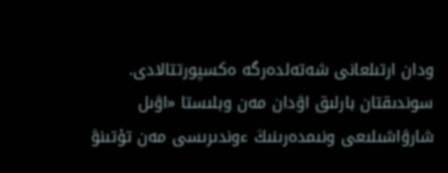ودان ارتىلعانى شەتەلدەرگە ەكسپورتتالادى. سوندىقتان بارلىق اۋدان مەن وبلىستا «اۋىل شارۋاشىلىعى ونىمدەرىنىڭ ءوندىرىسى مەن تۇتىنۋ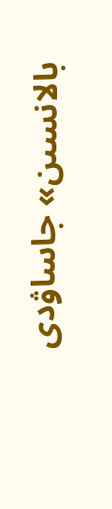بالانسىن» جاساۋدى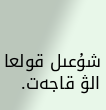شۇعىل قولعا الۋ قاجەت.